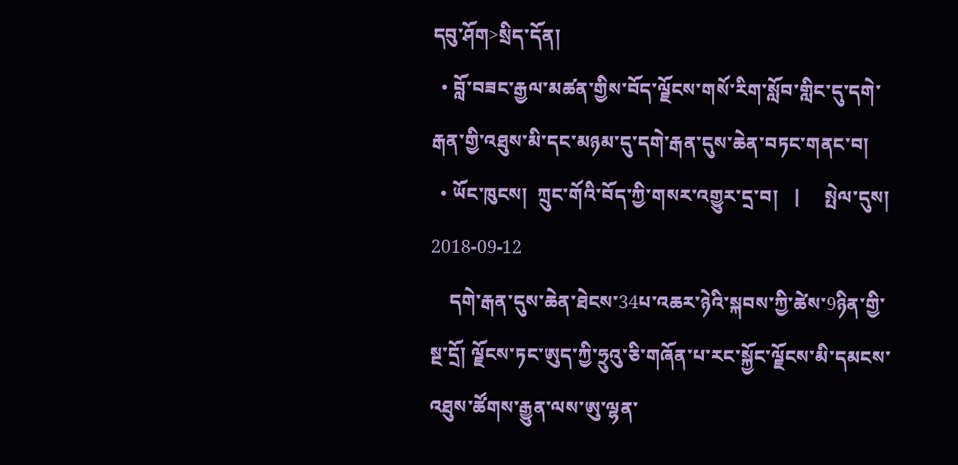དབུ་ཤོག>སྲིད་དོན།
  • བློ་བཟང་རྒྱལ་མཚན་གྱིས་བོད་ལྗོངས་གསོ་རིག་སློབ་གླིང་དུ་དགེ་རྒན་གྱི་འཐུས་མི་དང་མཉམ་དུ་དགེ་རྒན་དུས་ཆེན་བཏང་གནང་བ།
  • ཡོང་ཁུངས།  ཀྲུང་གོའི་བོད་ཀྱི་གསར་འགྱུར་དྲ་བ།   |     སྤེལ་དུས།  2018-09-12
    དགེ་རྒན་དུས་ཆེན་ཐེངས་34པ་འཆར་ཉེའི་སྐབས་ཀྱི་ཚེས་9ཉིན་གྱི་སྔ་དྲོ། ལྗོངས་ཏང་ཨུད་ཀྱི་ཧྲུའུ་ཅི་གཞོན་པ་རང་སྐྱོང་ལྗོངས་མི་དམངས་འཐུས་ཚོགས་རྒྱུན་ལས་ཨུ་ལྷན་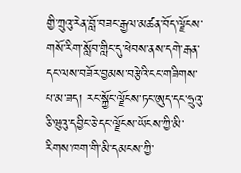གྱི་ཀྲུའུ་རེན་བློ་བཟང་རྒྱལ་མཚན་བོད་ལྗོངས་གསོ་རིག་སློབ་གླིང་དུ་ཕེབས་ནས་དགེ་རྒན་དང་ལས་བཟོར་བྱམས་བརྩེའི་ངང་གཟིགས་པ་མ་ཟད། རང་སྐྱོང་ལྗོངས་ཏང་ཨུད་དང་ཧྲུའུ་ཅི་ཝུའུ་དབྱིང་ཅེ་དང་ལྗོངས་ཡོངས་ཀྱི་མི་རིགས་ཁག་གི་མི་དམངས་ཀྱི་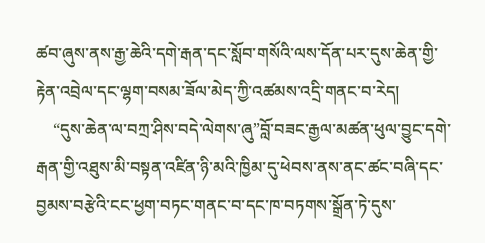ཚབ་ཞུས་ནས་རྒྱ་ཆེའི་དགེ་རྒན་དང་སློབ་གསོའི་ལས་དོན་པར་དུས་ཆེན་གྱི་རྟེན་འབྲེལ་དང་ལྷག་བསམ་ཟོལ་མེད་ཀྱི་འཚམས་འདྲི་གནང་བ་རེད།
    “དུས་ཆེན་ལ་བཀྲ་ཤིས་བདེ་ལེགས་ཞུ”བློ་བཟང་རྒྱལ་མཚན་ཕུལ་བྱུང་དགེ་རྒན་གྱི་འཐུས་མི་བསྟན་འཛིན་ཉི་མའི་ཁྱིམ་དུ་ཕེབས་ནས་ནང་ཚང་བཞི་དང་བྱམས་བརྩེའི་ངང་ཕྱག་བཏང་གནང་བ་དང་ཁ་བཏགས་སྒྲོན་ཏེ་དུས་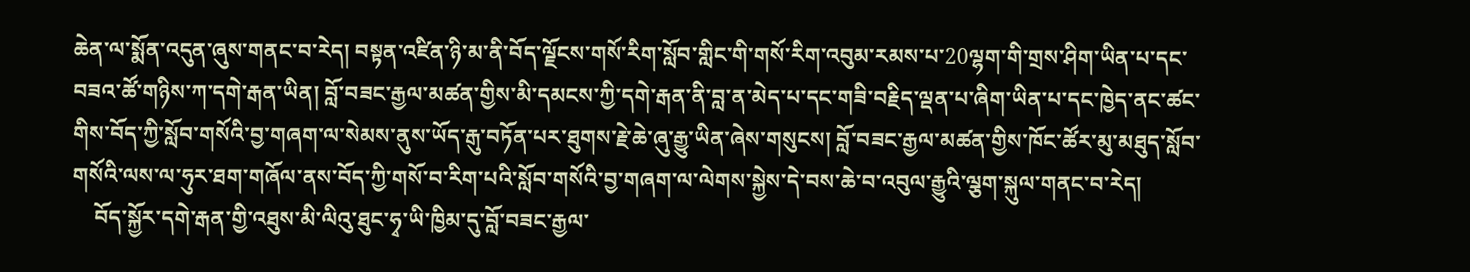ཆེན་ལ་སྨོན་འདུན་ཞུས་གནང་བ་རེད། བསྟན་འཛིན་ཉི་མ་ནི་བོད་ལྗོངས་གསོ་རིག་སློབ་གླིང་གི་གསོ་རིག་འབུམ་རམས་པ་20ལྷག་གི་གྲས་ཤིག་ཡིན་པ་དང་བཟའ་ཚོ་གཉིས་ཀ་དགེ་རྒན་ཡིན། བློ་བཟང་རྒྱལ་མཚན་གྱིས་མི་དམངས་ཀྱི་དགེ་རྒན་ནི་བླ་ན་མེད་པ་དང་གཟི་བརྗིད་ལྡན་པ་ཞིག་ཡིན་པ་དང་ཁྱེད་ནང་ཚང་གིས་བོད་ཀྱི་སློབ་གསོའི་བྱ་གཞག་ལ་སེམས་ནུས་ཡོད་རྒུ་བཏོན་པར་ཐུགས་རྗེ་ཆེ་ཞུ་རྒྱུ་ཡིན་ཞེས་གསུངས། བློ་བཟང་རྒྱལ་མཚན་གྱིས་ཁོང་ཚོར་མུ་མཐུད་སློབ་གསོའི་ལས་ལ་ཧུར་ཐག་གཞོལ་ནས་བོད་ཀྱི་གསོ་བ་རིག་པའི་སློབ་གསོའི་བྱ་གཞག་ལ་ལེགས་སྐྱེས་དེ་བས་ཆེ་བ་འབུལ་རྒྱུའི་ལྕག་སྐུལ་གནང་བ་རེད།
    བོད་སྐྱོར་དགེ་རྒན་གྱི་འཐུས་མི་ལིའུ་ཐུང་ཧྭ་ཡི་ཁྱིམ་དུ་བློ་བཟང་རྒྱལ་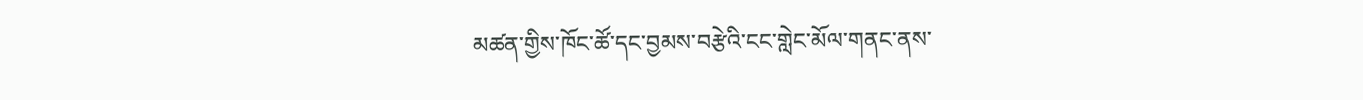མཚན་གྱིས་ཁོང་ཚོ་དང་བྱམས་བརྩེའི་ངང་གླེང་མོལ་གནང་ནས་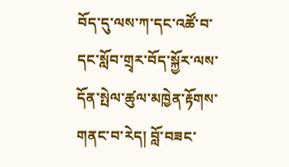བོད་དུ་ལས་ཀ་དང་འཚོ་བ་དང་སློབ་གྲྭར་བོད་སྐྱོར་ལས་དོན་སྤེལ་ཚུལ་མཁྱེན་རྟོགས་གནང་བ་རེད། བློ་བཟང་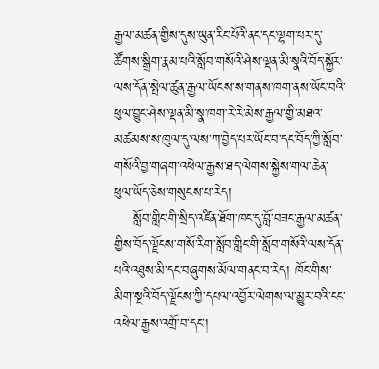རྒྱལ་མཚན་གྱིས་དུས་ཡུན་རིང་པོའི་ནང་དང་ལྷག་པར་དུ་ཚོགས་སྒྲིག་རྣམ་པའི་སློབ་གསོའི་ཤེས་ལྡན་མི་སྣའི་བོད་སྐྱོར་ལས་དོན་སྤེལ་ཚུན་རྒྱལ་ཡོངས་ས་གནས་ཁག་ནས་ཡོང་བའི་ཕུལ་བྱུང་ཤེས་ལྡན་མི་སྣ་ཁག་རེ་རེ་མེས་རྒྱལ་གྱི་མཐའ་མཚམས་ས་ཁུལ་དུ་ལས་ཀ་བྱེད་པར་ཡོང་བ་དང་བོད་ཀྱི་སློབ་གསོའི་བྱ་གཞག་འཕེལ་རྒྱས་ཐད་ལེགས་སྐྱེས་གལ་ཆེན་ཕུལ་ཡོད་ཅེས་གསུངས་པ་རེད།
    སློབ་གླིང་གི་སྲིད་འཛིན་ཐོག་ཁང་དུ་བློ་བཟང་རྒྱལ་མཚན་གྱིས་བོད་ལྗོངས་གསོ་རིག་སློབ་གླིང་གི་སློབ་གསོའི་ལས་དོན་པའི་འཐུས་མི་དང་བཞུགས་མོལ་གནང་བ་རེད། ཁོང་གིས་མིག་སྔའི་བོད་ལྗོངས་ཀྱི་དཔལ་འབྱོར་ལེགས་ལ་མྱུར་བའི་ངང་འཕེལ་རྒྱས་འགྲོ་བ་དང་།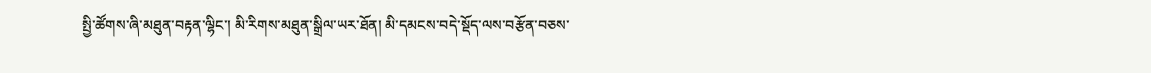སྤྱི་ཚོགས་ཞི་མཐུན་བརྟན་ལྷིང་། མི་རིགས་མཐུན་སྒྲིལ་ཡར་ཐོན། མི་དམངས་བདེ་སྡོད་ལས་བརྩོན་བཅས་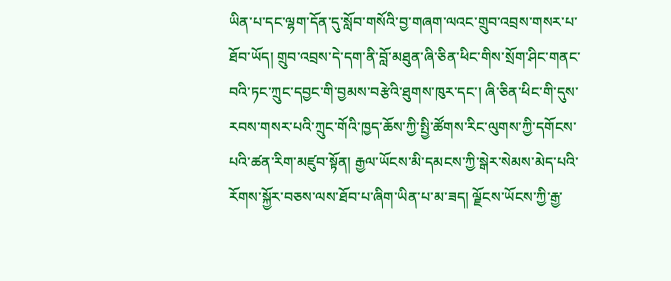ཡིན་པ་དང་ལྷག་དོན་དུ་སློབ་གསོའི་བྱ་གཞག་ལའང་གྲུབ་འབྲས་གསར་པ་ཐོབ་ཡོད། གྲུབ་འབྲས་དེ་དག་ནི་བློ་མཐུན་ཞི་ཅིན་ཕིང་གིས་སྲོག་ཤིང་གནང་བའི་ཏང་ཀྲུང་དབྱང་གི་བྱམས་བརྩེའི་ཐུགས་ཁུར་དང་། ཞི་ཅིན་ཕིང་གི་དུས་རབས་གསར་པའི་ཀྲུང་གོའི་ཁྱད་ཆོས་ཀྱི་སྤྱི་ཚོགས་རིང་ལུགས་ཀྱི་དགོངས་པའི་ཚན་རིག་མཛུབ་སྟོན། རྒྱལ་ཡོངས་མི་དམངས་ཀྱི་སྒེར་སེམས་མེད་པའི་རོགས་སྐྱོར་བཅས་ལས་ཐོབ་པ་ཞིག་ཡིན་པ་མ་ཟད། ལྗོངས་ཡོངས་ཀྱི་རྒྱ་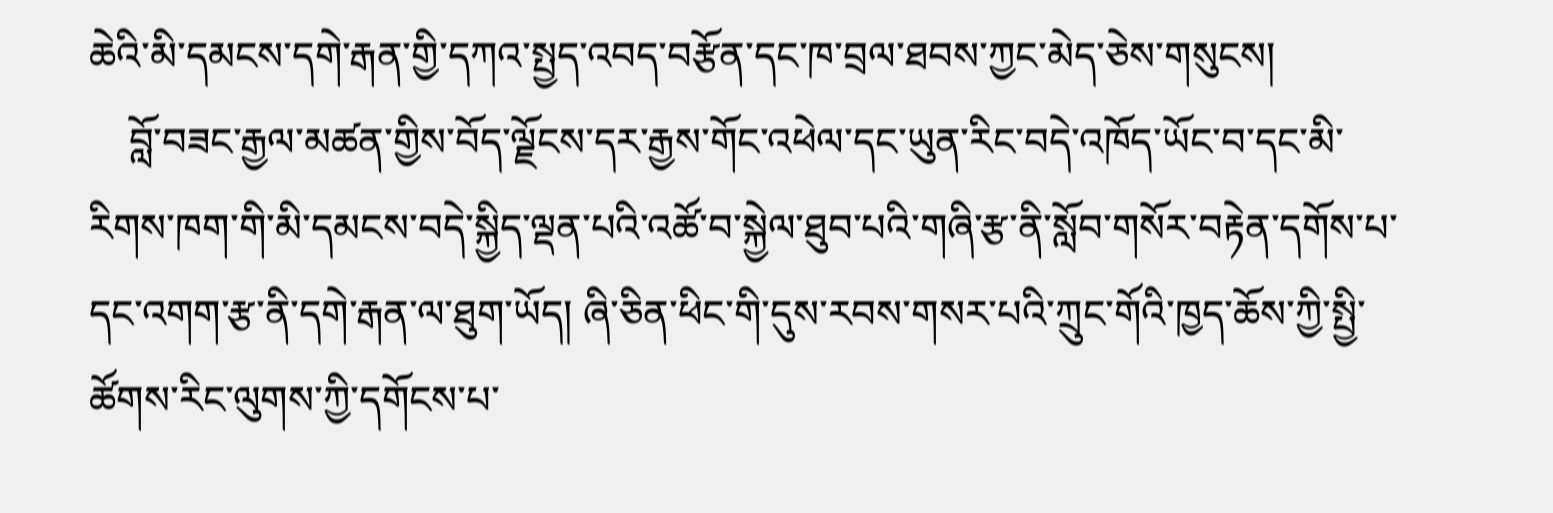ཆེའི་མི་དམངས་དགེ་རྒན་གྱི་དཀའ་སྤྱད་འབད་བརྩོན་དང་ཁ་བྲལ་ཐབས་ཀྱང་མེད་ཅེས་གསུངས།
    བློ་བཟང་རྒྱལ་མཚན་གྱིས་བོད་ལྗོངས་དར་རྒྱས་གོང་འཕེལ་དང་ཡུན་རིང་བདེ་འཁོད་ཡོང་བ་དང་མི་རིགས་ཁག་གི་མི་དམངས་བདེ་སྐྱིད་ལྡན་པའི་འཚོ་བ་སྐྱེལ་ཐུབ་པའི་གཞི་རྩ་ནི་སློབ་གསོར་བརྟེན་དགོས་པ་དང་འགག་རྩ་ནི་དགེ་རྒན་ལ་ཐུག་ཡོད། ཞི་ཅིན་ཕིང་གི་དུས་རབས་གསར་པའི་ཀྲུང་གོའི་ཁྱད་ཆོས་ཀྱི་སྤྱི་ཚོགས་རིང་ལུགས་ཀྱི་དགོངས་པ་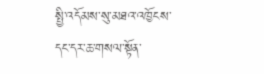སྤྱི་འདོམས་སུ་མཐའ་འཁྱོངས་དང་དར་ཆ་གསལ་སྟོན་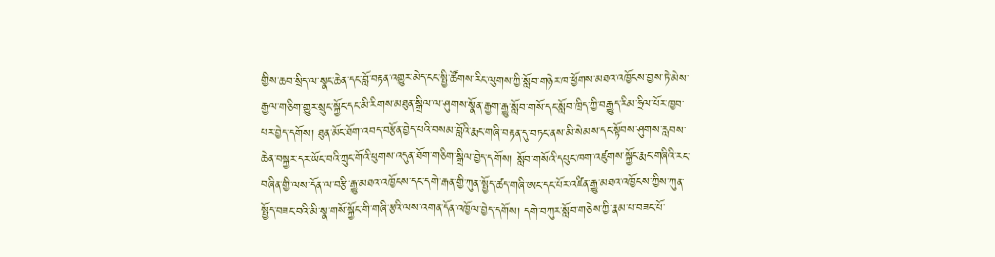གྱིས་ཆབ་སྲིད་ལ་སྣང་ཆེན་དང་བློ་བརྟན་འགྱུར་མེད་ངང་སྤྱི་ཚོགས་རིང་ལུགས་ཀྱི་སློབ་གཉེར་ཁ་ཕྱོགས་མཐའ་འཁྱོངས་བྱས་ཏེ་མེས་རྒྱལ་གཅིག་གྱུར་སྲུང་སྐྱོང་དང་མི་རིགས་མཐུན་སྒྲིལ་ལ་ཤུགས་སྣོན་རྒྱག་རྒྱུ་སློབ་གསོ་དང་སློབ་ཁྲིད་ཀྱི་བརྒྱུད་རིམ་ཧྲིལ་པོར་ཁྱབ་པར་བྱེད་དགོས། ཐུན་མོང་ཐོག་འབད་བརྩོན་བྱེད་པའི་བསམ་བློའི་རྨང་གཞི་བརྟན་དུ་བཏང་ནས་མི་སེམས་དང་སྟོབས་ཤུགས་རླབས་ཆེན་བསྐྱར་དར་ཡོང་བའི་ཀྲུང་གོའི་ཕུགས་འདུན་ཐོག་གཅིག་སྒྲིལ་བྱེད་དགོས། སློབ་གསོའི་དཔུང་ཁག་འཛུགས་སྐྱོང་རྨང་གཞིའི་རང་བཞིན་གྱི་ལས་དོན་ལ་བརྩི་རྒྱུ་མཐའ་འཁྱོངས་དང་དགེ་རྒན་གྱི་ཀུན་སྤྱོད་ཚད་གཞི་ཨང་དང་པོར་འཛིན་རྒྱུ་མཐའ་འཁྱོངས་ཀྱིས་ཀུན་སྤྱོད་བཟང་བའི་མི་སྣ་གསོ་སྐྱོང་གི་གཞི་རྩའི་ལས་འགན་དོན་འཁྱོལ་བྱེད་དགོས། དགེ་བཀུར་སློབ་གཅེས་ཀྱི་རྣམ་པ་བཟང་པོ་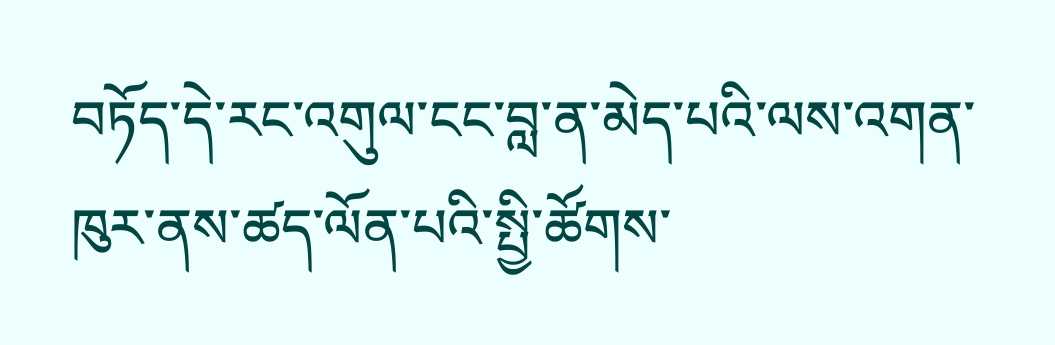བཏོད་དེ་རང་འགུལ་ངང་བླ་ན་མེད་པའི་ལས་འགན་ཁུར་ནས་ཚད་ལོན་པའི་སྤྱི་ཚོགས་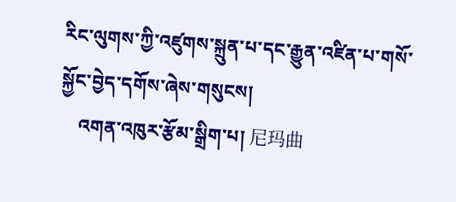རིང་ལུགས་ཀྱི་འཛུགས་སྐྲུན་པ་དང་རྒྱུན་འཛིན་པ་གསོ་སྐྱོང་བྱེད་དགོས་ཞེས་གསུངས།
    འགན་འཁུར་རྩོམ་སྒྲིག་པ། 尼玛曲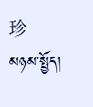珍
མཉམ་སྤྱོད།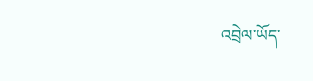འབྲེལ་ཡོད་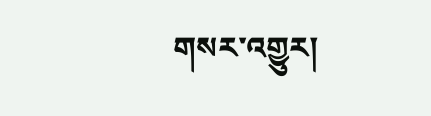གསར་འགྱུར།